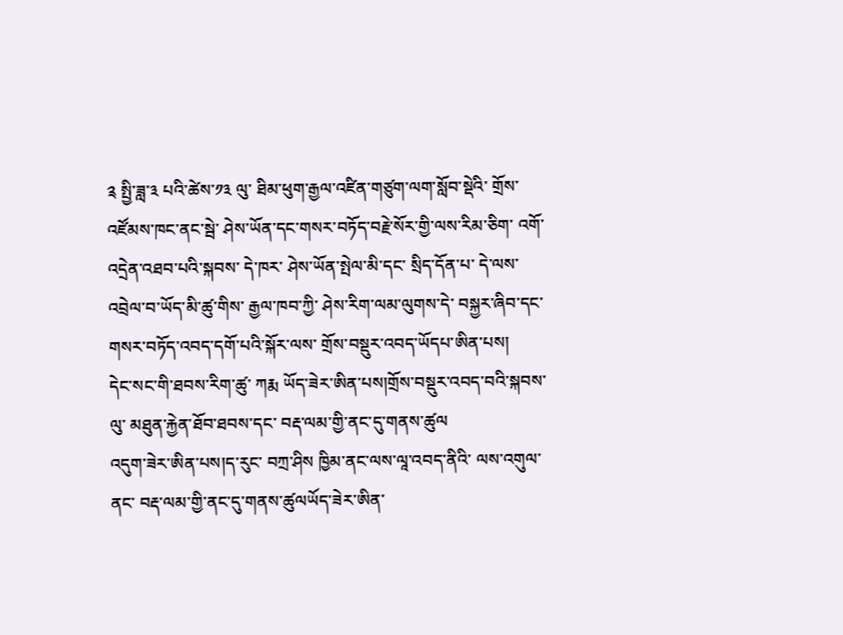༉ སྤྱི་ཟླ་༣ པའི་ཚེས་༡༣ ལུ་ ཐིམ་ཕུག་རྒྱལ་འཛིན་གཙུག་ལག་སློབ་སྡེའི་ གྲོས་འཛོམས་ཁང་ནང་སྦེ་ ཤེས་ཡོན་དང་གསར་བཏོད་བརྗེ་སོར་གྱི་ལས་རིམ་ཅིག་ འགོ་འདྲེན་འཐབ་པའི་སྐབས་ དེ་ཁར་ ཤེས་ཡོན་སྤེལ་མི་དང་ སྲིད་དོན་པ་ དེ་ལས་ འབྲེལ་བ་ཡོད་མི་ཚུ་གིས་ རྒྱལ་ཁབ་ཀྱི་ ཤེས་རིག་ལམ་ལུགས་དེ་ བསྐྱར་ཞིབ་དང་ གསར་བཏོད་འབད་དགོ་པའི་སྐོར་ལས་ གྲོས་བསྡུར་འབད་ཡོདཔ་ཨིན་པས།
དེང་སང་གི་ཐབས་རིག་ཚུ་ ཀརྨ ཡོད་ཟེར་ཨིན་པས།གྲོས་བསྡུར་འབད་བའི་སྐབས་ལུ་ མཐུན་རྐྱེན་ཐོབ་ཐབས་དང་ བརྡ་ལམ་གྱི་ནང་དུ་གནས་ཚུལ
འདུག་ཟེར་ཨིན་པས།ད་རུང་ བཀྲ་ཤིས ཁྱིམ་ནང་ལས་ལཱ་འབད་ནིའི་ ལས་འགུལ་ནང་ བརྡ་ལམ་གྱི་ནང་དུ་གནས་ཚུལཡོད་ཟེར་ཨིན་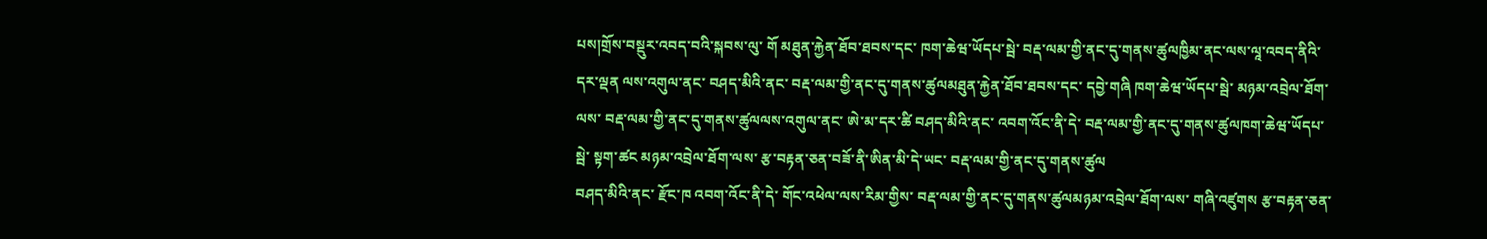པས།གྲོས་བསྡུར་འབད་བའི་སྐབས་ལུ་ གོ མཐུན་རྐྱེན་ཐོབ་ཐབས་དང་ ཁག་ཆེཝ་ཡོདཔ་སྦེ་ བརྡ་ལམ་གྱི་ནང་དུ་གནས་ཚུལཁྱིམ་ནང་ལས་ལཱ་འབད་ནིའི་ དར་ལྡན ལས་འགུལ་ནང་ བཤད་མིའི་ནང་ བརྡ་ལམ་གྱི་ནང་དུ་གནས་ཚུལམཐུན་རྐྱེན་ཐོབ་ཐབས་དང་ དབྱེ་གཞི ཁག་ཆེཝ་ཡོདཔ་སྦེ་ མཉམ་འབྲེལ་ཐོག་ལས་ བརྡ་ལམ་གྱི་ནང་དུ་གནས་ཚུལལས་འགུལ་ནང་ ཨེ་མ་དར་ཚི བཤད་མིའི་ནང་ འབག་འོང་ནི་དེ་ བརྡ་ལམ་གྱི་ནང་དུ་གནས་ཚུལཁག་ཆེཝ་ཡོདཔ་སྦེ་ སྟག་ཚང མཉམ་འབྲེལ་ཐོག་ལས་ རྩ་བརྟན་ཅན་བཟོ་ནི་ཨིན་མི་དེ་ཡང་ བརྡ་ལམ་གྱི་ནང་དུ་གནས་ཚུལ
བཤད་མིའི་ནང་ རྫོང་ཁ འབག་འོང་ནི་དེ་ གོང་འཕེལ་ལས་རིམ་གྱིས་ བརྡ་ལམ་གྱི་ནང་དུ་གནས་ཚུལམཉམ་འབྲེལ་ཐོག་ལས་ གཞི་འཛུགས རྩ་བརྟན་ཅན་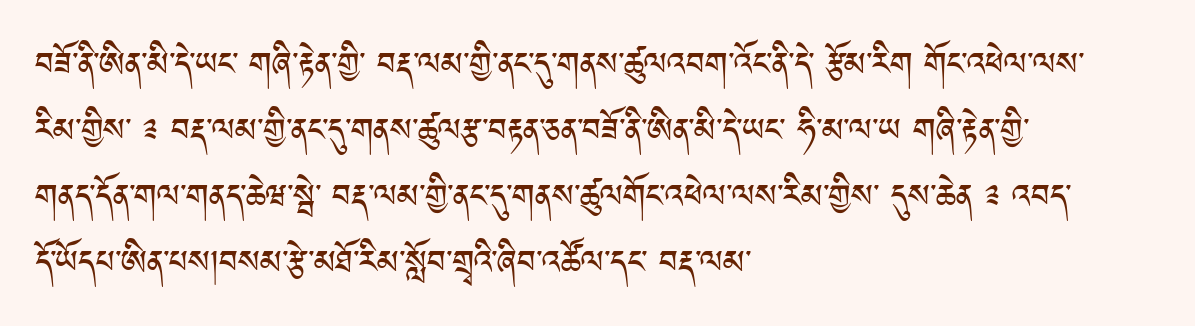བཟོ་ནི་ཨིན་མི་དེ་ཡང་ གཞི་རྟེན་གྱི་ བརྡ་ལམ་གྱི་ནང་དུ་གནས་ཚུལའབག་འོང་ནི་དེ་ རྩོམ་རིག གོང་འཕེལ་ལས་རིམ་གྱིས་ ༉ བརྡ་ལམ་གྱི་ནང་དུ་གནས་ཚུལརྩ་བརྟན་ཅན་བཟོ་ནི་ཨིན་མི་དེ་ཡང་ ཧི་མ་ལ་ཡ གཞི་རྟེན་གྱི་ གནད་དོན་གལ་གནད་ཆེཝ་སྦེ་ བརྡ་ལམ་གྱི་ནང་དུ་གནས་ཚུལགོང་འཕེལ་ལས་རིམ་གྱིས་ དུས་ཆེན ༉ འབད་དོ་ཡོདཔ་ཨིན་པས།བསམ་རྩེ་མཐོ་རིམ་སློབ་གྲྭའི་ཞིབ་འཚོལ་དང་ བརྡ་ལམ་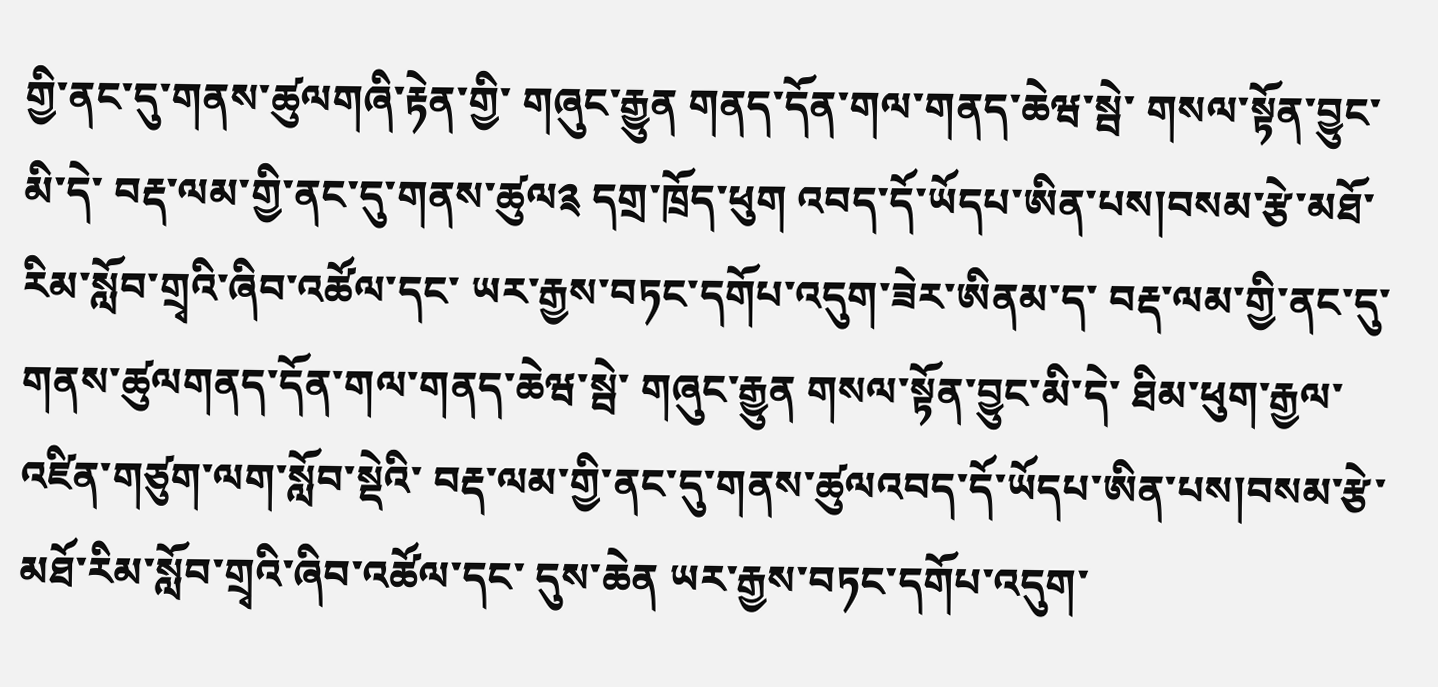གྱི་ནང་དུ་གནས་ཚུལགཞི་རྟེན་གྱི་ གཞུང་རྒྱུན གནད་དོན་གལ་གནད་ཆེཝ་སྦེ་ གསལ་སྟོན་བྱུང་མི་དེ་ བརྡ་ལམ་གྱི་ནང་དུ་གནས་ཚུལ༉ དགྲ་ཁྲོད་ཕུག འབད་དོ་ཡོདཔ་ཨིན་པས།བསམ་རྩེ་མཐོ་རིམ་སློབ་གྲྭའི་ཞིབ་འཚོལ་དང་ ཡར་རྒྱས་བཏང་དགོཔ་འདུག་ཟེར་ཨིནམ་ད་ བརྡ་ལམ་གྱི་ནང་དུ་གནས་ཚུལགནད་དོན་གལ་གནད་ཆེཝ་སྦེ་ གཞུང་རྒྱུན གསལ་སྟོན་བྱུང་མི་དེ་ ཐིམ་ཕུག་རྒྱལ་འཛིན་གཙུག་ལག་སློབ་སྡེའི་ བརྡ་ལམ་གྱི་ནང་དུ་གནས་ཚུལའབད་དོ་ཡོདཔ་ཨིན་པས།བསམ་རྩེ་མཐོ་རིམ་སློབ་གྲྭའི་ཞིབ་འཚོལ་དང་ དུས་ཆེན ཡར་རྒྱས་བཏང་དགོཔ་འདུག་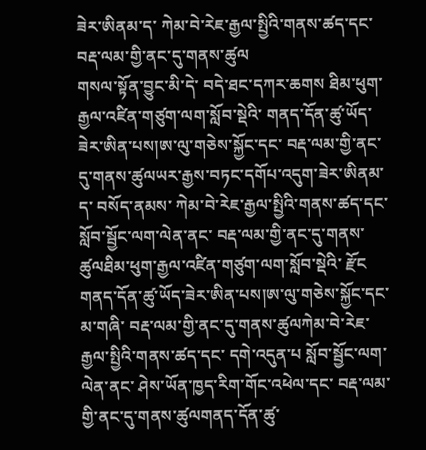ཟེར་ཨིནམ་ད་ ཀེམ་བེ་རེཇ་རྒྱལ་སྤྱིའི་གནས་ཚད་དང་ བརྡ་ལམ་གྱི་ནང་དུ་གནས་ཚུལ
གསལ་སྟོན་བྱུང་མི་དེ་ བདེ་ཐང་དཀར་ཆགས ཐིམ་ཕུག་རྒྱལ་འཛིན་གཙུག་ལག་སློབ་སྡེའི་ གནད་དོན་ཚུ་ཡོད་ཟེར་ཨིན་པས།ཨ་ལུ་གཅེས་སྐྱོང་དང་ བརྡ་ལམ་གྱི་ནང་དུ་གནས་ཚུལཡར་རྒྱས་བཏང་དགོཔ་འདུག་ཟེར་ཨིནམ་ད་ བསོད་ནམས་ ཀེམ་བེ་རེཇ་རྒྱལ་སྤྱིའི་གནས་ཚད་དང་ སློབ་སྦྱོང་ལག་ལེན་ནང་ བརྡ་ལམ་གྱི་ནང་དུ་གནས་ཚུལཐིམ་ཕུག་རྒྱལ་འཛིན་གཙུག་ལག་སློབ་སྡེའི་ རྫོང གནད་དོན་ཚུ་ཡོད་ཟེར་ཨིན་པས།ཨ་ལུ་གཅེས་སྐྱོང་དང་ མ་གཞི་ བརྡ་ལམ་གྱི་ནང་དུ་གནས་ཚུལཀེམ་བེ་རེཇ་རྒྱལ་སྤྱིའི་གནས་ཚད་དང་ དགེ་འདུན་པ སློབ་སྦྱོང་ལག་ལེན་ནང་ ཤེས་ཡོན་ཁྱད་རིག་གོང་འཕེལ་དང་ བརྡ་ལམ་གྱི་ནང་དུ་གནས་ཚུལགནད་དོན་ཚུ་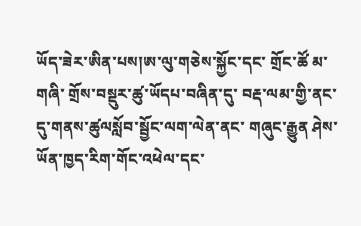ཡོད་ཟེར་ཨིན་པས།ཨ་ལུ་གཅེས་སྐྱོང་དང་ གྲོང་ཚོ མ་གཞི་ གྲོས་བསྡུར་ཚུ་ཡོདཔ་བཞིན་དུ་ བརྡ་ལམ་གྱི་ནང་དུ་གནས་ཚུལསློབ་སྦྱོང་ལག་ལེན་ནང་ གཞུང་རྒྱུན ཤེས་ཡོན་ཁྱད་རིག་གོང་འཕེལ་དང་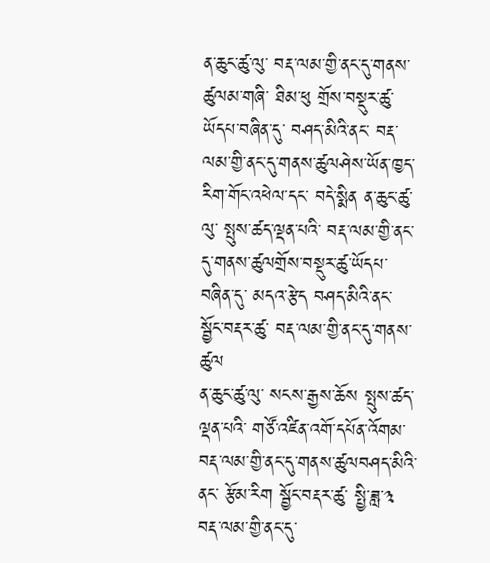ན་ཆུང་ཚུ་ལུ་ བརྡ་ལམ་གྱི་ནང་དུ་གནས་ཚུལམ་གཞི་ ཐིམ་ཕུ གྲོས་བསྡུར་ཚུ་ཡོདཔ་བཞིན་དུ་ བཤད་མིའི་ནང་ བརྡ་ལམ་གྱི་ནང་དུ་གནས་ཚུལཤེས་ཡོན་ཁྱད་རིག་གོང་འཕེལ་དང་ བདེ་སྨིན ན་ཆུང་ཚུ་ལུ་ སྤུས་ཚད་ལྡན་པའི་ བརྡ་ལམ་གྱི་ནང་དུ་གནས་ཚུལགྲོས་བསྡུར་ཚུ་ཡོདཔ་བཞིན་དུ་ མདའ་རྩེད བཤད་མིའི་ནང་ སྦྱོང་བརྡར་ཚུ་ བརྡ་ལམ་གྱི་ནང་དུ་གནས་ཚུལ
ན་ཆུང་ཚུ་ལུ་ སངས་རྒྱས་ཆོས སྤུས་ཚད་ལྡན་པའི་ གཙོ་འཛིན་འགོ་དཔོན་འོགམ་ བརྡ་ལམ་གྱི་ནང་དུ་གནས་ཚུལབཤད་མིའི་ནང་ རྩོམ་རིག སྦྱོང་བརྡར་ཚུ་ སྤྱི་ཟླ་༣ བརྡ་ལམ་གྱི་ནང་དུ་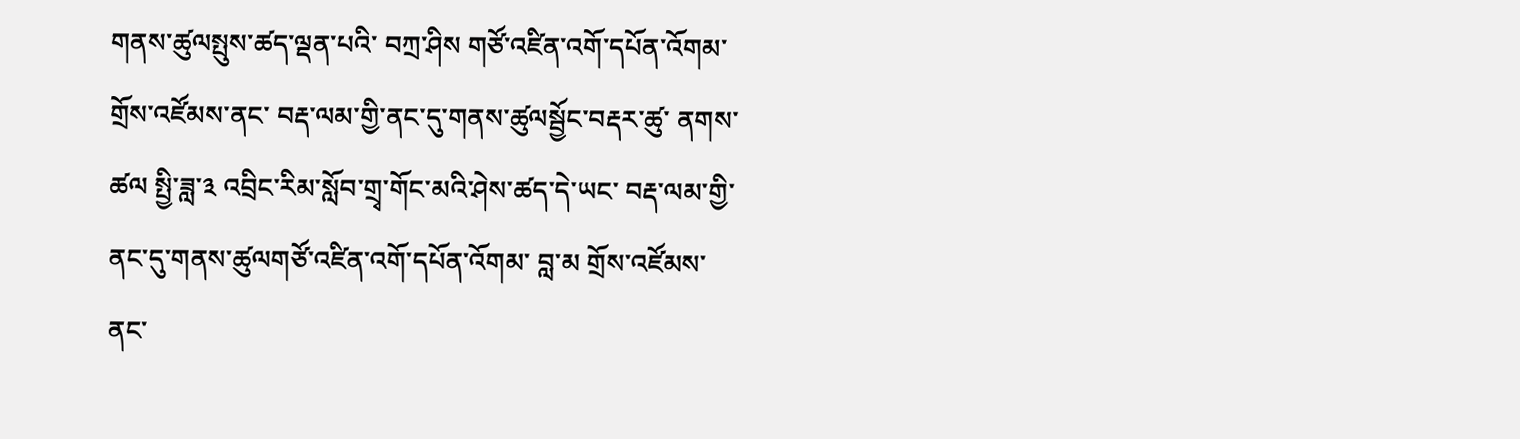གནས་ཚུལསྤུས་ཚད་ལྡན་པའི་ བཀྲ་ཤིས གཙོ་འཛིན་འགོ་དཔོན་འོགམ་ གྲོས་འཛོམས་ནང་ བརྡ་ལམ་གྱི་ནང་དུ་གནས་ཚུལསྦྱོང་བརྡར་ཚུ་ ནགས་ཚལ སྤྱི་ཟླ་༣ འབྲིང་རིམ་སློབ་གྲྭ་གོང་མའི་ཤེས་ཚད་དེ་ཡང་ བརྡ་ལམ་གྱི་ནང་དུ་གནས་ཚུལགཙོ་འཛིན་འགོ་དཔོན་འོགམ་ བླ་མ གྲོས་འཛོམས་ནང་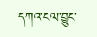དཀའ་ངལ་བྱུང་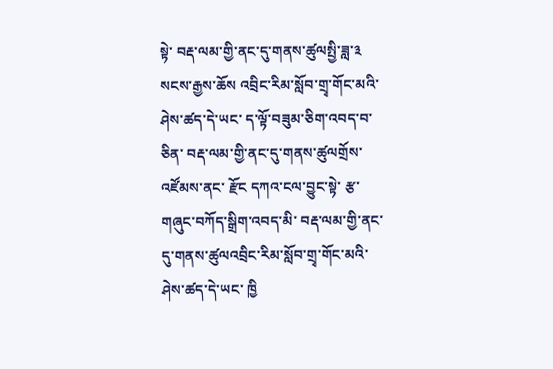སྟེ་ བརྡ་ལམ་གྱི་ནང་དུ་གནས་ཚུལསྤྱི་ཟླ་༣ སངས་རྒྱས་ཆོས འབྲིང་རིམ་སློབ་གྲྭ་གོང་མའི་ཤེས་ཚད་དེ་ཡང་ ད་ལྟོ་བཟུམ་ཅིག་འབད་བ་ཅིན་ བརྡ་ལམ་གྱི་ནང་དུ་གནས་ཚུལགྲོས་འཛོམས་ནང་ རྫོང དཀའ་ངལ་བྱུང་སྟེ་ རྩ་གཞུང་བཀོད་སྒྲིག་འབད་མི་ བརྡ་ལམ་གྱི་ནང་དུ་གནས་ཚུལའབྲིང་རིམ་སློབ་གྲྭ་གོང་མའི་ཤེས་ཚད་དེ་ཡང་ ཁྱི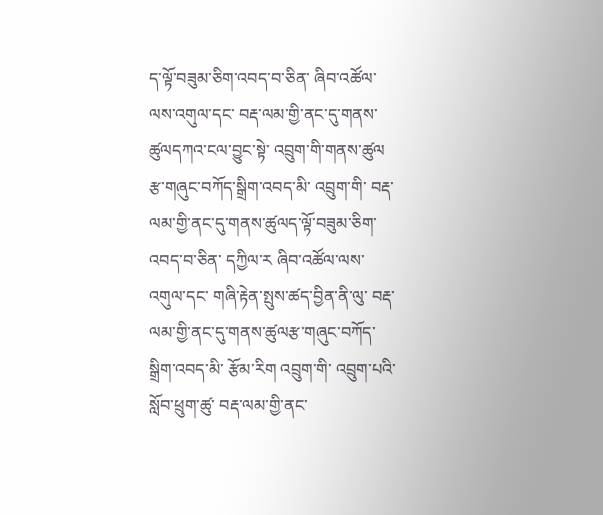ད་ལྟོ་བཟུམ་ཅིག་འབད་བ་ཅིན་ ཞིབ་འཚོལ་ལས་འགུལ་དང་ བརྡ་ལམ་གྱི་ནང་དུ་གནས་ཚུལདཀའ་ངལ་བྱུང་སྟེ་ འབྲུག་གི་གནས་ཚུལ རྩ་གཞུང་བཀོད་སྒྲིག་འབད་མི་ འབྲུག་གི་ བརྡ་ལམ་གྱི་ནང་དུ་གནས་ཚུལད་ལྟོ་བཟུམ་ཅིག་འབད་བ་ཅིན་ དཀྱིལ་ར ཞིབ་འཚོལ་ལས་འགུལ་དང་ གཞི་རྟེན་སྤུས་ཚད་བྱིན་ནི་ལུ་ བརྡ་ལམ་གྱི་ནང་དུ་གནས་ཚུལརྩ་གཞུང་བཀོད་སྒྲིག་འབད་མི་ རྩོམ་རིག འབྲུག་གི་ འབྲུག་པའི་སློབ་ཕྲུག་ཚུ་ བརྡ་ལམ་གྱི་ནང་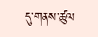དུ་གནས་ཚུལ